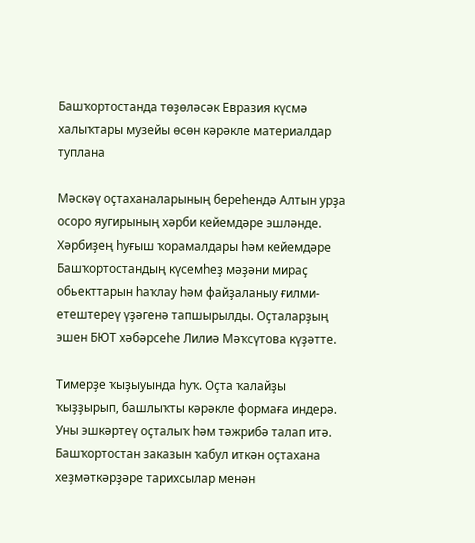Башҡортостанда төҙөләсәк Евразия күсмә халыҡтары музейы өсөн кәрәкле материалдар туплана

Мәскәү оҫтаханаларының береһендә Алтын урҙа осоро яугирының хәрби кейемдәре эшләнде. Хәрбиҙең һуғыш ҡорамалдары һәм кейемдәре Башҡортостандың күсемһеҙ мәҙәни мираҫ обьекттарын һаҡлау һәм файҙаланыу ғилми-етештереү үҙәгенә тапшырылды. Оҫталарҙың эшен БЮТ хәбәрсеһе Лилиә Мәҡсүтова күҙәтте.

Тимерҙе ҡыҙыуында һуҡ. Оҫта ҡалайҙы ҡыҙҙырып, башлыҡты кәрәкле формаға индерә. Уны эшкәртеү оҫталыҡ һәм тәжрибә талап итә. Башҡортостан заказын ҡабул иткән оҫтахана хеҙмәткәрҙәре тарихсылар менән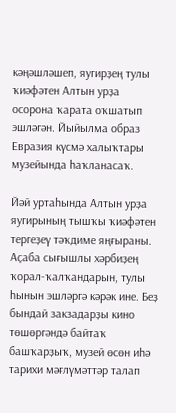кәңәшләшеп, яугирҙең тулы ҡиәфәтен Алтын урҙа осорона ҡарата оҡшатып эшләгән. Йыйылма образ Евразия күсмә халыҡтары музейында һаҡланасаҡ.

Йәй уртаһында Алтын урҙа яугирының тышҡы ҡиәфәтен тергеҙеү тәҡдиме яңғыраны. Аҫаба сығышлы хәрбиҙең ҡорал-ҡалҡандарын, тулы һынын эшләргә кәрәк ине. Беҙ бындай закзадарҙы кино төшөргәндә байтаҡ башҡарҙыҡ, музей өсөн иһә тарихи мәғлүмәттәр талап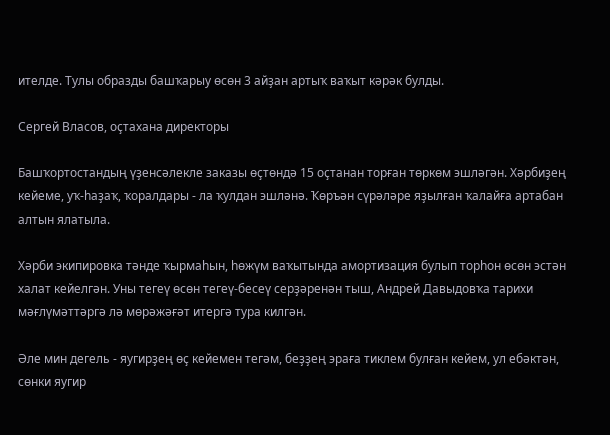ителде. Тулы образды башҡарыу өсөн 3 айҙан артыҡ ваҡыт кәрәк булды.

Сергей Власов, оҫтахана директоры

Башҡортостандың үҙенсәлекле заказы өҫтөндә 15 оҫтанан торған төркөм эшләгән. Хәрбиҙең кейеме, уҡ-һаҙаҡ, ҡоралдары - ла ҡулдан эшләнә. Ҡөръән сүрәләре яҙылған ҡалайға артабан алтын ялатыла.

Хәрби экипировка тәнде ҡырмаһын, һөжүм ваҡытында амортизация булып торһон өсөн эстән халат кейелгән. Уны тегеү өсөн тегеү-бесеү серҙәренән тыш, Андрей Давыдовҡа тарихи мәғлүмәттәргә лә мөрәжәғәт итергә тура килгән.

Әле мин дегель - яугирҙең өҫ кейемен тегәм, беҙҙең эраға тиклем булған кейем, ул ебәктән, сөнки яугир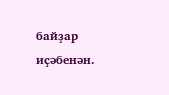байҙар иҫәбенән.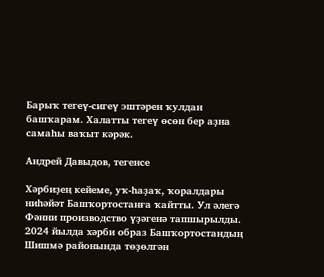Барыҡ тегеү-сигеү эштәрен ҡулдан башҡарам. Халатты тегеү өсөн бер аҙна самаһы ваҡыт кәрәк.

Андрей Давыдов, тегенсе

Хәрбиҙең кейеме, уҡ-һаҙаҡ, ҡоралдары ниһәйәт Башҡортостанға ҡайтты. Ул әлегә Фәнни производство үҙәгенә тапшырылды. 2024 йылда хәрби образ Башҡортостандың Шишмә районында төҙөлгән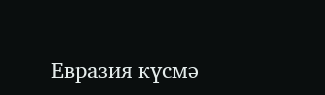Евразия күсмә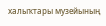халыҡтары музейының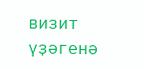визит үҙәгенә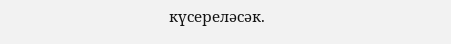күсереләсәк.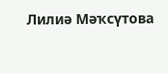Лилиә Мәҡсүтова